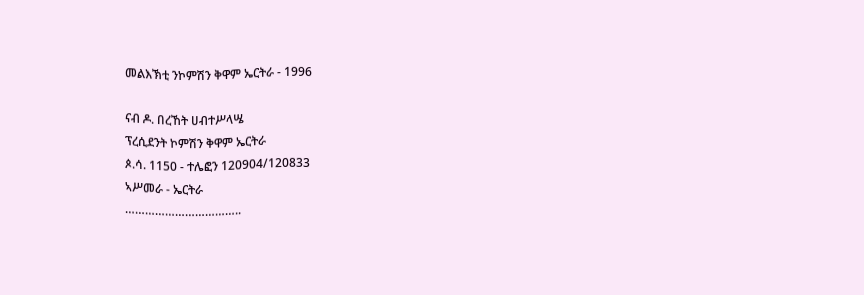መልእኽቲ ንኮምሽን ቅዋም ኤርትራ - 1996

ናብ ዶ. በረኸት ሀብተሥላሤ
ፕረሲደንት ኮምሽን ቅዋም ኤርትራ
ጶ.ሳ. 1150 - ተሌፎን 120904/120833
ኣሥመራ - ኤርትራ
……………………………..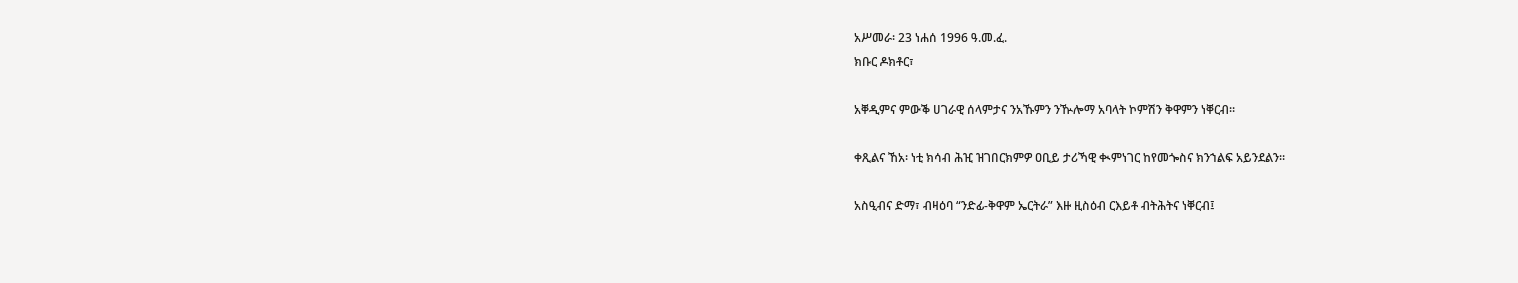አሥመራ፡ 23 ነሐሰ 1996 ዓ.መ.ፈ.
ክቡር ዶክቶር፣

አቐዲምና ምውቕ ሀገራዊ ሰላምታና ንአኹምን ንዂሎማ አባላት ኮምሽን ቅዋምን ነቐርብ።

ቀጺልና ኸአ፡ ነቲ ክሳብ ሕዢ ዝገበርክምዎ ዐቢይ ታሪኻዊ ቊምነገር ከየመጐስና ክንኀልፍ አይንደልን።

አስዒብና ድማ፣ ብዛዕባ “ንድፊ-ቅዋም ኤርትራ” እዙ ዚስዕብ ርእይቶ ብትሕትና ነቐርብ፤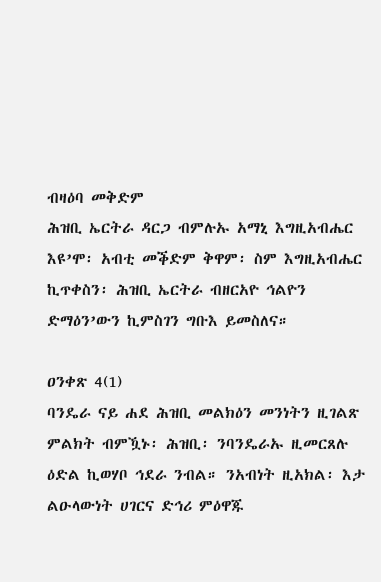ብዛዕባ መቅድም
ሕዝቢ ኤርትራ ዳርጋ ብምሉኡ አማኒ እግዚአብሔር እዩ’ሞ፡ አብቲ መቕድም ቅዋም፡ ስም እግዚአብሔር ኪጥቀስን፡ ሕዝቢ ኤርትራ ብዘርአዮ ኅልዮን ድማዕን’ውን ኪምስገን ግቡእ ይመስለና።

ዐንቀጽ 4(1)
ባንዴራ ናይ ሐደ ሕዝቢ መልክዕን መንነትን ዚገልጽ ምልክት ብምዃኑ፡ ሕዝቢ፡ ንባንዴራኡ ዚመርጸሉ ዕድል ኪወሃቦ ኅደራ ንብል። ንአብነት ዚአክል፡ እታ ልዑላውነት ሀገርና ድኅሪ ምዕዋጁ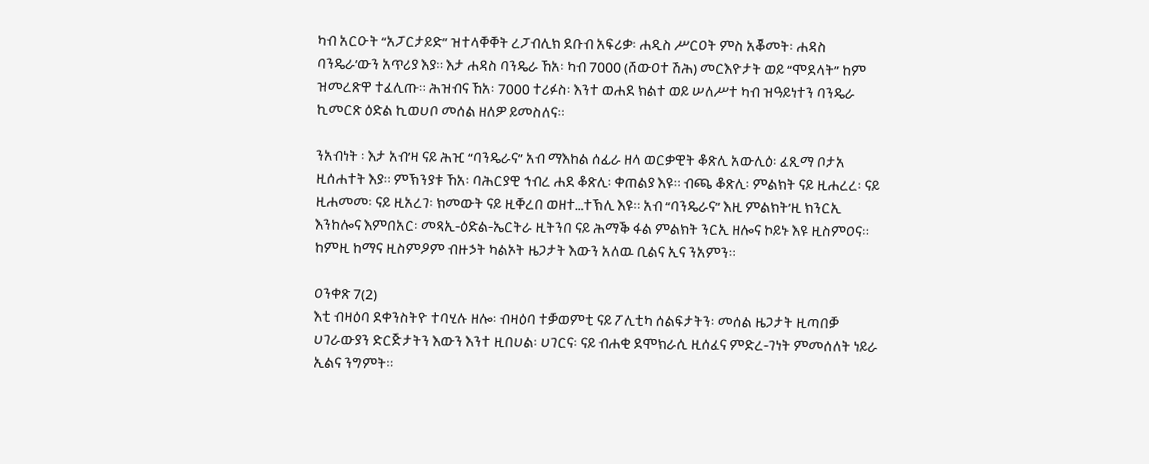ካብ አርዑት “አፓርታይድ” ዝተላቐቐት ረፓብሊክ ደቡብ አፍሪቃ፡ ሐዲስ ሥርዐት ምስ አቖመት፡ ሐዳስ ባንዴራ’ውን አጥሪያ እያ። እታ ሐዳስ ባንዴራ ኸአ፡ ካብ 7000 (ሸውዐተ ሽሕ) መርእዮታት ወይ “ሞደላት” ከም ዝመረጽዋ ተፈሊጡ። ሕዝብና ኸአ፡ 7000 ተሪፉስ፡ እንተ ወሐደ ክልተ ወይ ሠለሥተ ካብ ዝዓይነተን ባንዴራ ኪመርጽ ዕድል ኪወሀቦ መሰል ዘለዎ ይመስለና።

ንአብነት ፡ እታ አብ’ዛ ናይ ሕዢ “ባንዴራና” አብ ማእከል ሰፊራ ዘላ ወርቃዊት ቆጽሊ አውሊዕ፡ ፈጺማ ቦታአ ዚሰሐተት እያ። ምኽንያቱ ኸአ፡ ባሕርያዊ ኅብረ ሐደ ቆጽሊ፡ ቀጠልያ እዩ። ብጫ ቆጽሊ፡ ምልክት ናይ ዚሐረረ፡ ናይ ዚሐመመ፡ ናይ ዚአረገ፡ ክመውት ናይ ዚቐረበ ወዘተ…ተኽሊ እዩ። አብ “ባንዴራና” እዚ ምልክት’ዚ ክንርኢ እንከሎና እምበአር፡ መጻኢ-ዕድል-ኤርትራ ዚትንበ ናይ ሕማቕ ፋል ምልክት ንርኢ ዘሎና ኮይኑ እዩ ዚስምዐና። ከምዚ ከማና ዚስምዖም ብዙኃት ካልኦት ዜጋታት እውን አለዉ ቢልና ኢና ንአምን።

ዐንቀጽ 7(2)
እቲ ብዛዕባ ደቀንስትዮ ተባሂሉ ዘሎ፡ ብዛዕባ ተቓወምቲ ናይ ፖሊቲካ ሰልፍታትን፡ መሰል ዜጋታት ዚጣበቓ ሀገራውያን ድርጅታትን እውን እንተ ዚበሀል፡ ሀገርና፡ ናይ ብሐቂ ደሞክራሲ ዚሰፈና ምድረ-ገነት ምመሰለት ነይራ ኢልና ንግምት።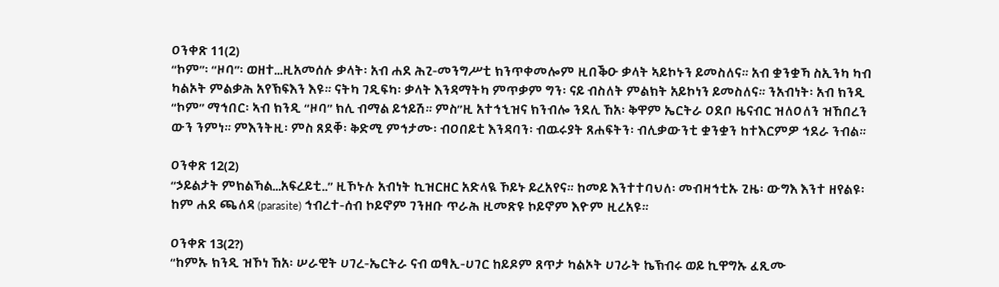ዐንቀጽ 11(2)
“ኮም”፡ “ዞባ”፡ ወዘተ…ዚአመሰሉ ቃላት፡ አብ ሐደ ሕጊ-መንግሥቲ ክንጥቀመሎም ዚበቕዑ ቃላት ኣይኮኑን ይመስለና። አብ ቋንቋኻ ስኢንካ ካብ ካልኦት ምልቃሕ አየኽፍእን እዩ። ናትካ ገዲፍካ፡ ቃላት እንዳማትካ ምጥቃም ግን፡ ናይ ብስለት ምልክት አይኮነን ይመስለና። ንአብነት፡ አብ ክንዲ “ኮም” ማኅበር፡ ኣብ ክንዲ “ዞባ” ክሊ ብማል ይኅይሽ። ምስ”ዚ አተኅኂዝና ክንብሎ ንደሊ ኸአ፡ ቅዋም ኤርትራ ዐደቦ ዜናብር ዝለዐለን ዝኸበረን ውን ንምነ። ምእንትዚ፡ ምስ ጸደቐ፡ ቅድሚ ምኅታሙ፡ ብዐበይቲ እንዳባን፡ ብዉሩያት ጸሐፍትን፡ ብሊቃውንቲ ቋንቋን ከተእርምዎ ኅደራ ንብል።

ዐንቀጽ 12(2)
“ኃይልታት ምክልኻል…አፍረይቲ..” ዚኾኑሉ አብነት ኪዝርዘር አድላዪ ኾይኑ ይረአየና። ከመይ እንተተባህለ፡ መብዛኅቲኡ ጊዜ፡ ውግእ እንተ ዘየልዩ፡ ከም ሐደ ጫለዳ (parasite) ኅብረተ-ሰብ ኮይኖም ገንዘቡ ጥራሕ ዚመጽዩ ኮይኖም እዮም ዚረአዩ።

ዐንቀጽ 13(2?)
“ከምኡ ክንዲ ዝኾነ ኸአ፡ ሠራዊት ሀገረ-ኤርትራ ናብ ወፃኢ-ሀገር ከይዶም ጸጥታ ካልኦት ሀገራት ኬኽብሩ ወይ ኪዋግኡ ፈጺሙ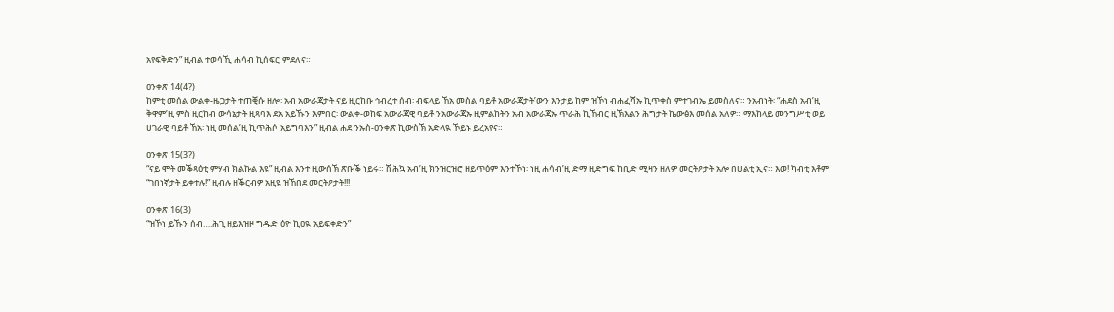አየፍቅድን” ዚብል ተወሳኺ ሐሳብ ኪሰፍር ምደለና።

ዐንቀጽ 14(4?)
ከምቲ መሰል ውልቀ-ዜጋታት ተጠቒሱ ዘሎ፡ አብ አውራጃታት ናይ ዚርከቡ ኅብረተ ሰብ፡ ብፍላይ ኸአ መስል ባይቶ አውራጃታት’ውን እንታይ ከም ዝኾነ ብሐፈሻኡ ኪጥቀስ ምተገብኤ ይመስለና። ንአብነት፡ “ሐደስ አብ’ዚ ቅዋም’ዚ ምስ ዚርከብ ውሳኔታት ዚጻባእ ደአ አይኹን እምበር፡ ውልቀ-ወከፍ አውራጃዊ ባይቶ ንአውራጃኡ ዚምልከትን አብ አውራጃኡ ጥራሕ ኪኸብር ዚኽእልን ሕግታት ኬውፅእ መሰል አለዎ። ማእከላይ መንግሥቲ ወይ ሀገራዊ ባይቶ ኸአ፡ ነዚ መሰል’ዚ ኪጥሕሶ አይግባእን” ዚብል ሐደ ንኡስ-ዐንቀጽ ኪውስኽ አድላዪ ኾይኑ ይረአየና።

ዐንቀጽ 15(3?)
“ናይ ሞት መቕጻዕቲ ምሃብ ክልኩል እዩ” ዚብል እንተ ዚውሰኽ ጽቡቕ ነይሩ። ሽሕኳ አብ’ዚ ክንዝርዝሮ ዘይጥዕም እንተኾነ፡ ነዚ ሐሳብ’ዚ ድማ ዚድግፍ ከቢድ ሚዛን ዘለዎ መርትዖታት አሎ በሀልቲ ኢና። እወ! ካብቲ እቶም “ገበነኛታት ይቀተሉ!” ዚብሉ ዘቕርብዎ አዚዩ ዝኸበደ መርትዖታት!!!

ዐንቀጽ 16(3)
“ዝኾነ ይኹን ሰብ….ሕጊ ዘይእዝዞ ግዱድ ዕዮ ኪዐዪ አይፍቀድን”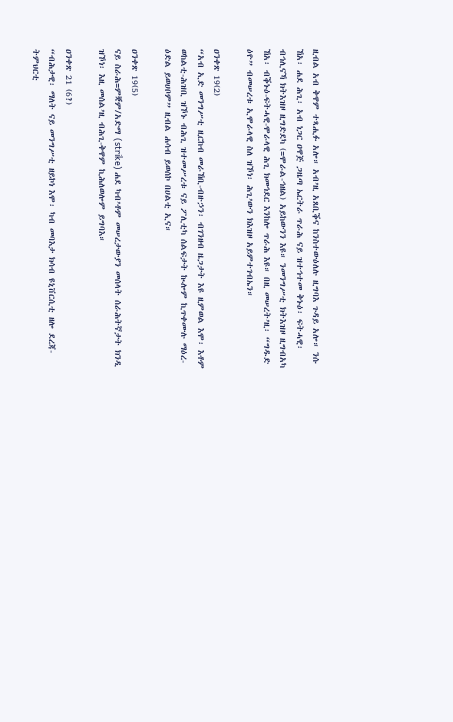ዚብል አብ ቅዋም ተጻሒፉ አሎ። አብ’ዚ አጸቢቕና ከንስተውዕለሉ ዚግባእ ጉዳይ አሎ። ንሱ ኸአ፡ ሐደ ሕጊ፡ አብ ነጋር ዐዋጅ ጋዜጣ ኤርትራ ጥራሕ ናይ ዝተኅተመ ቅኑዕ፡ ፍትሓዊ፡ ብኅሊናኻ ክትእዝዞ ዚግድደካ (=ሞራል-ኅዘል) አይከውንን እዩ። ንመንግሥቲ ክትእዝዞ ዚግብአካ ኸአ፡ ብቕኑዕ-ፍትሓዊ-ሞራላዊ ሕጊ ክመኅደር እንከሎ ጥራሕ እዩ። በዚ መሠረት’ዚ፡ “ግዱድ ዕዮ” ብመሠረቱ ኢሞራላዊ ስለ ዝኾነ፡ ሕጊ’ውን ክእዝዞ አይምተገብኤን።

ዐንቀጽ 19(2)
“አብ ኢድ መንግሥቲ ዚርከብ መራኸቢ-ብዙኃን፡ ብገንዘብ ዜጋታት እዩ ዚምወል እሞ፡ እቶም ወከልቲ-ሕዝቢ ዝኾኑ ብሕጊ ዝተመሥረቱ ናይ ፖሊቲካ ሰልፍታት ኲሎም ኪጥቀሙሉ ማዕረ-ዕድል ይወሀቦም” ዚብል ሐሳብ ይወሰኮ በሀልቲ ኢና።

ዐንቀጽ 19(5)
ናይ ስራሕ=ምቛም/አድማ (strike) ሐደ ካብ’ቶም መሠረታውያን መሰላት ሰራሕትኛታት ክንዲ ዝኾነ፡ እዚ መሰል’ዚ ብሕጊ-ቅዋም ኪሕለወሎም ይግባእ።

ዐንቀጽ 21 (6?)
“ብሕታዊ፡ ማለት ናይ መንግሥቲ ዘይኮነ እሞ፡ ካብ መባእታ ክሳብ ዩኒቨርሲቲ ዘሎ ደረጃ-ትምህርቲ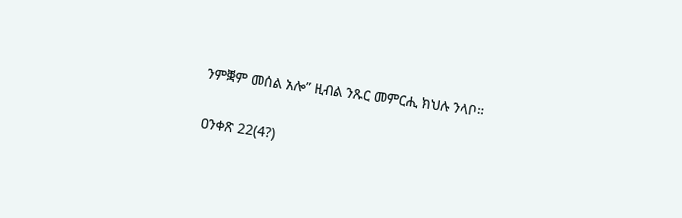ንምቛም መሰል አሎ” ዚብል ንጹር መምርሒ ክህሉ ንላቦ።

ዐንቀጽ 22(4?)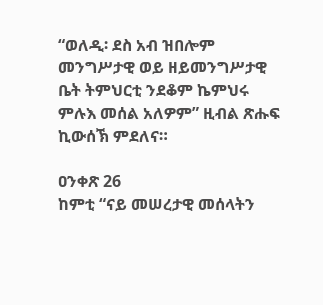“ወለዲ፡ ደስ አብ ዝበሎም መንግሥታዊ ወይ ዘይመንግሥታዊ ቤት ትምህርቲ ንደቆም ኬምህሩ ምሉእ መሰል አለዎም” ዚብል ጽሑፍ ኪውሰኽ ምደለና።

ዐንቀጽ 26
ከምቲ “ናይ መሠረታዊ መሰላትን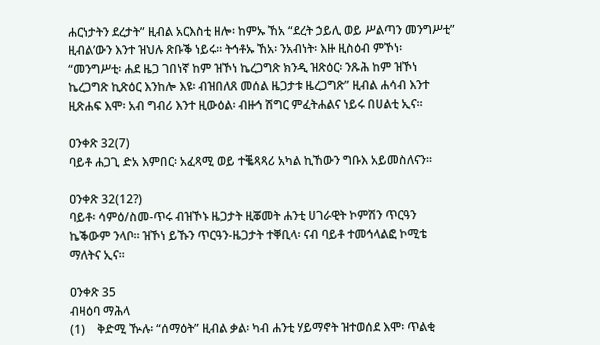ሐርነታትን ደረታት” ዚብል አርእስቲ ዘሎ፡ ከምኡ ኸአ “ደረት ኃይሊ ወይ ሥልጣን መንግሥቲ” ዚብል’ውን እንተ ዝህሉ ጽቡቕ ነይሩ። ትኅቶኡ ኸአ፡ ንአብነት፡ እዙ ዚስዕብ ምኾነ፡ “መንግሥቲ፡ ሐደ ዜጋ ገበነኛ ከም ዝኾነ ኬረጋግጽ ክንዲ ዝጽዕር፡ ንጹሕ ከም ዝኾነ ኬረጋግጽ ኪጽዕር እንከሎ እዩ፡ ብዝበለጸ መሰል ዜጋታቱ ዜረጋግጽ” ዚብል ሐሳብ እንተ ዚጽሐፍ እሞ፡ አብ ግብሪ እንተ ዚውዕል፡ ብዙኅ ሽግር ምፈትሐልና ነይሩ በሀልቲ ኢና።

ዐንቀጽ 32(7)
ባይቶ ሐጋጊ ድአ እምበር፡ አፈጻሚ ወይ ተቘጻጻሪ አካል ኪኸውን ግቡእ አይመስለናን።

ዐንቀጽ 32(12?)
ባይቶ፡ ሳምዕ/ስመ-ጥሩ ብዝኾኑ ዜጋታት ዚቖመት ሐንቲ ሀገራዊት ኮምሽን ጥርዓን ኬቕውም ንላቦ። ዝኾነ ይኹን ጥርዓን-ዜጋታት ተቐቢላ፡ ናብ ባይቶ ተመኅላልፎ ኮሚቴ ማለትና ኢና።

ዐንቀጽ 35
ብዛዕባ ማሕላ
(1)    ቅድሚ ዂሉ፡ “ሰማዕት” ዚብል ቃል፡ ካብ ሐንቲ ሃይማኖት ዝተወሰደ እሞ፡ ጥልቂ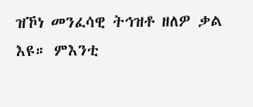ዝኾነ መንፈሳዊ ትኅዝቶ ዘለዎ ቃል እዩ። ምእንቲ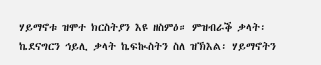ሃይማኖቱ ዝሞተ ክርስትያን እዩ ዘስምዕ። ምዝብራቕ ቃላት፡ ኬደናግርን ኅይሊ ቃላት ኬፍኲስትን ስለ ዝኽእል፡ ሃይማኖትን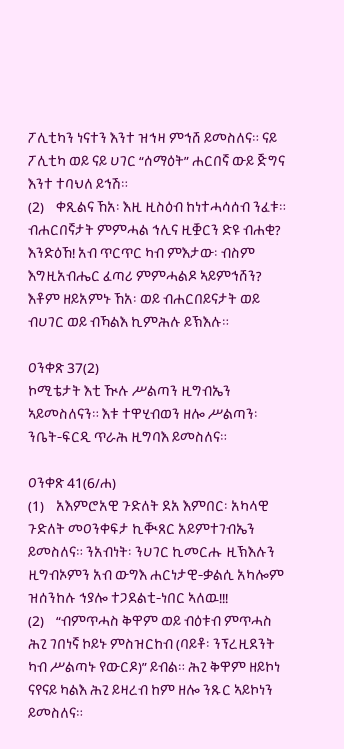ፖሊቲካን ነናተን እንተ ዝኅዛ ምኅሸ ይመስለና። ናይ ፖሊቲካ ወይ ናይ ሀገር “ሰማዕት” ሐርበኛ ውይ ጅግና እንተ ተባህለ ይኅሽ።
(2)    ቀጺልና ኸአ፡ እዚ ዚስዕብ ከነተሓሳሰብ ንፈቱ። ብሐርበኛታት ምምሓል ኅሊና ዚቛርን ድዩ ብሐቂ? እንድዕኸ! አብ ጥርጥር ካብ ምእታው፡ ብስም እግዚአብሔር ፈጣሪ ምምሓልዶ ኣይምኅሸን? እቶም ዘይአምኑ ኸአ፡ ወይ ብሐርበይናታት ወይ ብሀገር ወይ ብኻልእ ኪምሕሉ ይኽእሉ።

ዐንቀጽ 37(2)
ኮሚቴታት እቲ ዂሉ ሥልጣን ዚግብኤን ኣይመስለናን። እቱ ተዋሂብወን ዘሎ ሥልጣን፡ ንቤት-ፍርዲ ጥራሕ ዚግባእ ይመስለና።

ዐንቀጽ 41(6/ሐ)
(1)    አእምሮአዊ ጉድለት ደአ እምበር፡ አካላዊ ጉድለት መዐንቀፍታ ኪቚጸር አይምተገብኤን ይመስለና። ንአብነት፡ ንሀገር ኪመርሑ ዚኽእሉን ዚግብኦምን አብ ውግእ ሐርነታዊ-ቃልሲ አካሎም ዝሰንከሉ ኅያሎ ተጋደልቲ-ነበር ኣለዉ!!!
(2)    “ብምጥሓስ ቅዋም ወይ ብዕቱብ ምጥሓስ ሕጊ ገበነኛ ኮይኑ ምስዝርከብ (ባይቶ፡ ንፕረዚደንት ካብ ሥልጣኑ የውርዶ)” ይብል። ሕጊ ቅዋም ዘይኮነ ናየናይ ካልእ ሕጊ ይዛረብ ከም ዘሎ ንጹር ኣይኮነን ይመስለና።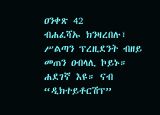ዐንቀጽ 42
ብሐፈሻኡ ክንዛረበሉ፣ ሥልጣን ፕረዚደንት ብዘይ መጠን ዐብላሊ ኮይኑ። ሐደገኛ እዩ። ናብ “ዲክተይቶርሽፕ”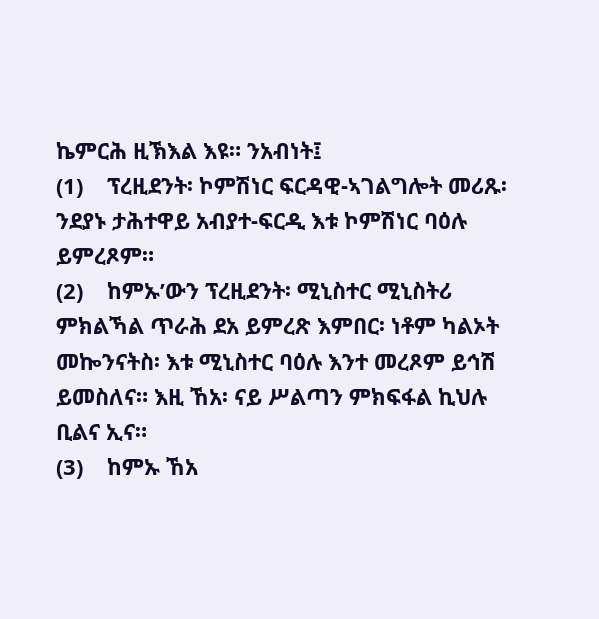ኬምርሕ ዚኽእል እዩ። ንአብነት፤
(1)    ፕረዚደንት፡ ኮምሽነር ፍርዳዊ-ኣገልግሎት መሪጹ፡ ንደያኑ ታሕተዋይ አብያተ-ፍርዲ እቱ ኮምሽነር ባዕሉ ይምረጾም።
(2)    ከምኡ’ውን ፕረዚደንት፡ ሚኒስተር ሚኒስትሪ ምክልኻል ጥራሕ ደአ ይምረጽ እምበር፡ ነቶም ካልኦት መኰንናትስ፡ እቱ ሚኒስተር ባዕሉ እንተ መረጾም ይኅሽ ይመስለና። እዚ ኸአ፡ ናይ ሥልጣን ምክፍፋል ኪህሉ ቢልና ኢና።
(3)    ከምኡ ኸአ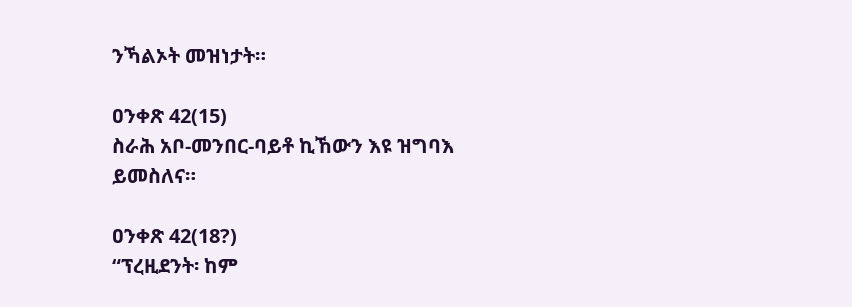ንኻልኦት መዝነታት።

ዐንቀጽ 42(15)
ስራሕ አቦ-መንበር-ባይቶ ኪኸውን እዩ ዝግባእ ይመስለና።

ዐንቀጽ 42(18?)
“ፕረዚደንት፡ ከም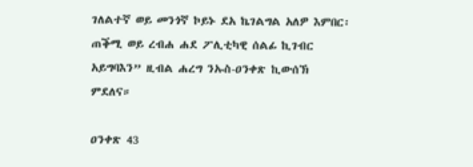ገለልተኛ ወይ መንጎኛ ኮይኑ ደአ ኬገልግል አለዎ እምበር፡ ጠቕሚ ወይ ረብሐ ሐደ ፖሊቲካዊ ሰልፊ ኪገብር አይግባእን” ዚብል ሐረግ ንኡስ-ዐንቀጽ ኪውሰኽ ምደለና።

ዐንቀጽ 43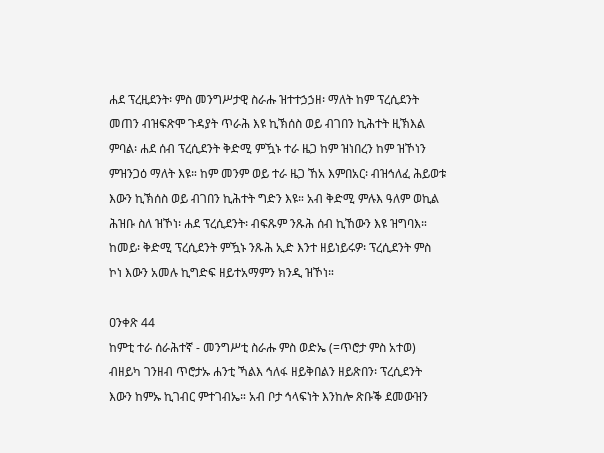ሐደ ፕረዚደንት፡ ምስ መንግሥታዊ ስራሑ ዝተተኃኃዘ፡ ማለት ከም ፕረሲደንት መጠን ብዝፍጽሞ ጉዳያት ጥራሕ እዩ ኪኽሰስ ወይ ብገበን ኪሕተት ዚኽእል ምባል፡ ሐደ ሰብ ፕረሲደንት ቅድሚ ምዃኑ ተራ ዜጋ ከም ዝነበረን ከም ዝኾነን ምዝንጋዕ ማለት እዩ። ከም መንም ወይ ተራ ዜጋ ኸአ እምበአር፡ ብዝኅለፈ ሕይወቱ እውን ኪኽሰስ ወይ ብገበን ኪሕተት ግድን እዩ። አብ ቅድሚ ምሉእ ዓለም ወኪል ሕዝቡ ስለ ዝኾነ፡ ሐደ ፕረሲደንት፡ ብፍጹም ንጹሕ ሰብ ኪኸውን እዩ ዝግባእ። ከመይ፡ ቅድሚ ፕረሲደንት ምዃኑ ንጹሕ ኢድ እንተ ዘይነይሩዎ፡ ፕረሲደንት ምስ ኮነ እውን አመሉ ኪግድፍ ዘይተአማምን ክንዲ ዝኾነ።

ዐንቀጽ 44
ከምቲ ተራ ሰራሕተኛ - መንግሥቲ ስራሑ ምስ ወድኤ (=ጥሮታ ምስ አተወ) ብዘይካ ገንዘብ ጥሮታኡ ሐንቲ ኻልእ ኅለፋ ዘይቅበልን ዘይጽበን፡ ፕረሲደንት እውን ከምኡ ኪገብር ምተገብኤ። አብ ቦታ ኅላፍነት እንከሎ ጽቡቕ ደመውዝን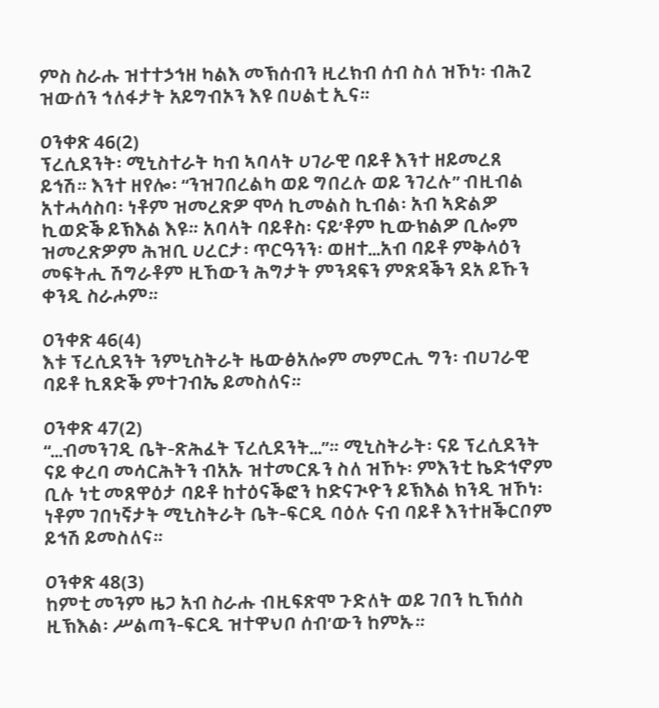ምስ ስራሑ ዝተተኃኅዘ ካልእ መኽሰብን ዚረክብ ሰብ ስለ ዝኾነ፡ ብሕጊ ዝውሰን ኅለፋታት አይግብኦን እዩ በሀልቲ ኢና።

ዐንቀጽ 46(2)
ፕረሲደንት፡ ሚኒስተራት ካብ ኣባላት ሀገራዊ ባይቶ እንተ ዘይመረጸ ይኅሽ። እንተ ዘየሎ፡ “ንዝገበረልካ ወይ ግበረሉ ወይ ንገረሉ” ብዚብል አተሓሳስባ፡ ነቶም ዝመረጽዎ ሞሳ ኪመልስ ኪብል፡ አብ ኣድልዎ ኪወድቕ ይኽእል እዩ። አባላት ባይቶስ፡ ናይ’ቶም ኪውክልዎ ቢሎም ዝመረጽዎም ሕዝቢ ሀረርታ፡ ጥርዓንን፡ ወዘተ…አብ ባይቶ ምቅላዕን መፍትሒ ሽግራቶም ዚኸውን ሕግታት ምንዳፍን ምጽዳቕን ደአ ይኹን ቀንዲ ስራሖም።

ዐንቀጽ 46(4)
እቱ ፕረሲደንት ንምኒስትራት ዜውፅአሎም መምርሒ ግን፡ ብሀገራዊ ባይቶ ኪጸድቕ ምተገብኤ ይመስለና።

ዐንቀጽ 47(2)
“…ብመንገዲ ቤት-ጽሕፈት ፕረሲደንት…”። ሚኒስትራት፡ ናይ ፕረሲደንት ናይ ቀረባ መሳርሕትን ብአኡ ዝተመርጹን ስለ ዝኾኑ፡ ምእንቲ ኬድኅኖም ቢሉ ነቲ መጸዋዕታ ባይቶ ከተዕናቕፎን ከድናጒዮን ይኽእል ክንዲ ዝኾነ፡ ነቶም ገበነኛታት ሚኒስትራት ቤት-ፍርዲ ባዕሉ ናብ ባይቶ እንተዘቕርቦም ይኅሽ ይመስለና።

ዐንቀጽ 48(3)
ከምቲ መንም ዜጋ አብ ስራሑ ብዚፍጽሞ ጉድለት ወይ ገበን ኪኽሰስ ዚኽእል፡ ሥልጣን-ፍርዲ ዝተዋህቦ ሰብ’ውን ከምኡ።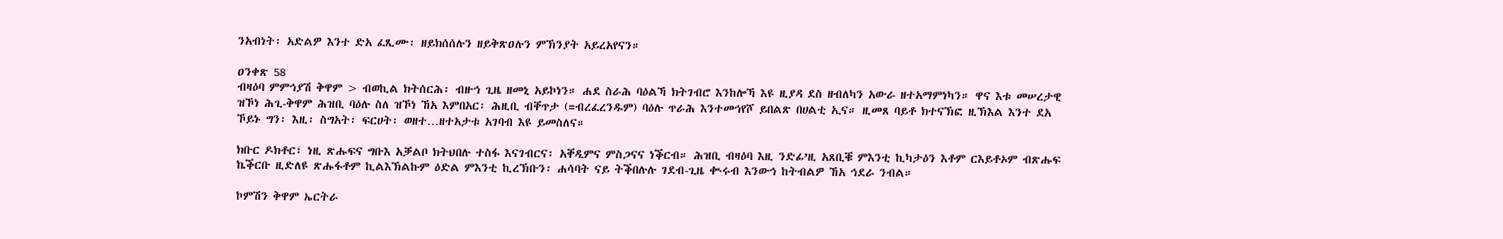ንአብነት፡ አድልዎ እንተ ድአ ፈጺሙ፡ ዘይክሰሰሉን ዘይቅጽዐሉን ምኽንያት አይረአየናን።

ዐንቀጽ 58
ብዛዕባ ምምኅያሽ ቅዋም > ብወኪል ክትሰርሕ፡ ብዙኅ ጊዜ ዘመኒ አይኮነን። ሐደ ስራሕ ባዕልኻ ክትገብሮ እንከሎኻ እዩ ዚያዳ ደስ ዘብለካን አውራ ዘተአማምነካን። ዋና እቱ መሠረታዊ ዝኾነ ሕጊ-ቅዋም ሕዝቢ ባዕሉ ስለ ዝኾነ ኸአ እምበአር፡ ሕዚቢ ብቐጥታ (=ብረፈረንዱም) ባዕሉ ጥራሕ እንተመኅየሾ ይበልጽ በሀልቲ ኢና። ዚመጸ ባይቶ ክተናኽፎ ዚኽእል እንተ ደአ ኾይኑ ግን፡ እዚ፡ ስግአት፡ ፍርሀት፡ ወዘተ…ዘተአታቱ አገባብ እዩ ይመስለና።

ክቡር ዶክቶር፣ ነዚ ጽሑፍና ግቡእ አቓልቦ ክትህበሉ ተስፋ እናገብርና፡ አቐዲምና ምስጋናና ነቕርብ። ሕዝቢ ብዛዕባ እዚ ንድፊ’ዚ አጸቢቑ ምእንቲ ኪካታዕን እቶም ርእይቶኦም ብጽሑፍ ኬቕርቡ ዚድለዩ ጽሑፋቶም ኪልእኽልኩም ዕድል ምእንቲ ኪረኽቡን፡ ሐሳባት ናይ ትቕበሉሉ ገደብ-ጊዜ ቊሩብ እንውኅ ከትብልዎ ኸአ ኅደራ ንብል።

ኮምሽን ቅዋም ኤርትራ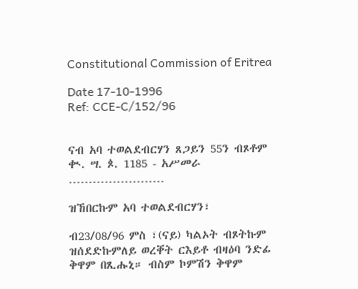Constitutional Commission of Eritrea

Date 17-10-1996
Ref: CCE-C/152/96


ናብ አባ ተወልደብርሃን ጸጋይን 55ን ብጾቶም
ቊ. ሣ. ጶ. 1185 - አሥመራ
……………………

ዝኸበርኩም አባ ተወልደብርሃን፣

ብ23/08/96 ምስ ፣(ናይ) ካልኦት ብጾትኩም ዝሰደድኩምለይ ወረቐት ርእይቶ ብዛዕባ ንድፊ ቅዋም በጺሑኒ። ብስም ኮምሽን ቅዋም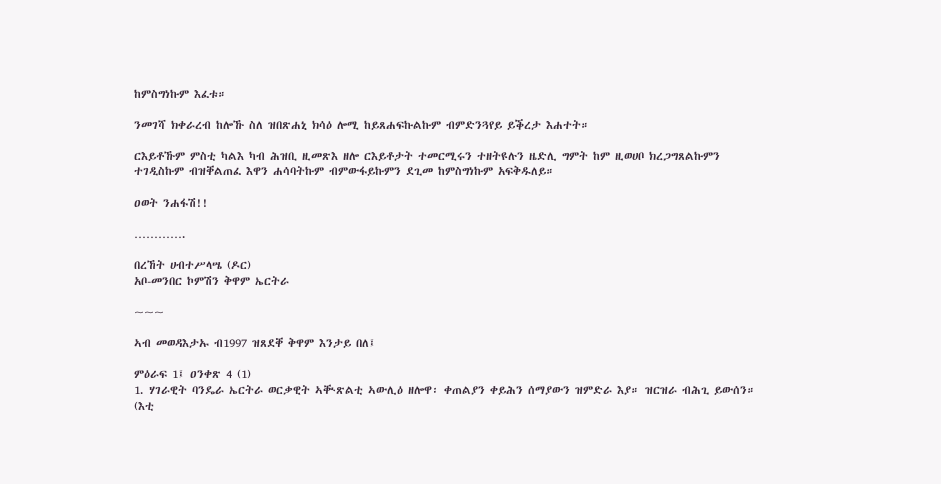ከምስግነኩም እፈቱ።

ንመገሻ ክቀራረብ ከሎኹ ስለ ዝበጽሐኒ ክሳዕ ሎሚ ከይጸሐፍኩልኩም ብምድንጓየይ ይቕረታ እሐተት።

ርእይቶኹም ምስቲ ካልእ ካብ ሕዝቢ ዚመጽእ ዘሎ ርእይቶታት ተመርሚሩን ተዘትዩሉን ዜድሊ ግምት ከም ዚወሀቦ ክረጋግጸልኩምን ተገዲስኩም ብዝቐልጠፈ እዋን ሐሳባትኩም ብምውፋይኩምን ደጊመ ከምስግነኩም አፍቅዱለይ።

ዐወት ንሐፋሽ!!

………….

በረኸት ሀብተሥላሤ (ዶር)
አቦ-መንበር ኮምሽን ቅዋም ኤርትራ

~~~

ኣብ መወዳእታኡ ብ1997 ዝጸደቐ ቅዋም እንታይ በለ፤

ምዕራፍ 1፤ ዐንቀጽ 4 (1)
1. ሃገራዊት ባንዴራ ኤርትራ ወርቃዊት ኣቚጽልቲ ኣውሊዕ ዘሎዋ፡ ቀጠልያን ቀይሕን ሰማያውን ዝምድራ እያ። ዝርዝራ ብሕጊ ይውሰን። (እቲ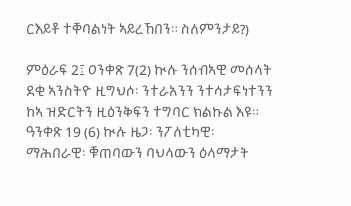ርእይቶ ተቐባልነት ኣይረኸበን። ስለምንታይ?)

ምዕራፍ 2፤ ዐንቀጽ 7(2) ኲሉ ንሰብኣዊ መሰላት ደቂ ኣንስትዮ ዚግህሶ፡ ንተራአንን ንተሳታፍነተንን ከኣ ዝድርትን ዚዕንቅፍን ተግባር ክልኩል እዩ። ዓንቀጽ 19 (6) ኲሉ ዜጋ፡ ንፖለቲካዊ፡ ማሕበራዊ፡ ቑጠባውን ባህላውን ዕላማታት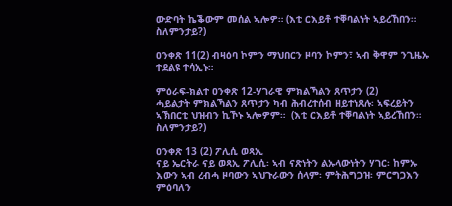ውድባት ኬቕውም መሰል ኣሎዎ። (እቲ ርእይቶ ተቐባልነት ኣይረኸበን። ስለምንታይ?)

ዐንቀጽ 11(2) ብዛዕባ ኮምን ማህበርን ዞባን ኮምን፣ ኣብ ቅዋም ንጊዜኡ ተደልዩ ተሳኢኑ።

ምዕራፍ-ክልተ ዐንቀጽ 12-ሃገራዊ ምክልኻልን ጸጥታን (2)
ሓይልታት ምክልኻልን ጸጥታን ካብ ሕብረተሰብ ዘይተነጸሉ፡ ኣፍረይትን ኣኽበርቲ ህዝብን ኪኾኑ ኣሎዎም።  (እቲ ርእይቶ ተቐባልነት ኣይረኸበን። ስለምንታይ?)

ዐንቀጽ 13 (2) ፖሊሲ ወጻኢ
ናይ ኤርትራ ናይ ወጻኢ ፖሊሲ፡ ኣብ ናጽነትን ልኡላውነትን ሃገር፡ ከምኡ እውን ኣብ ረብሓ ዞባውን ኣህጉራውን ሰላም፡ ምትሕግጋዝ፡ ምርግጋእን ምዕባለን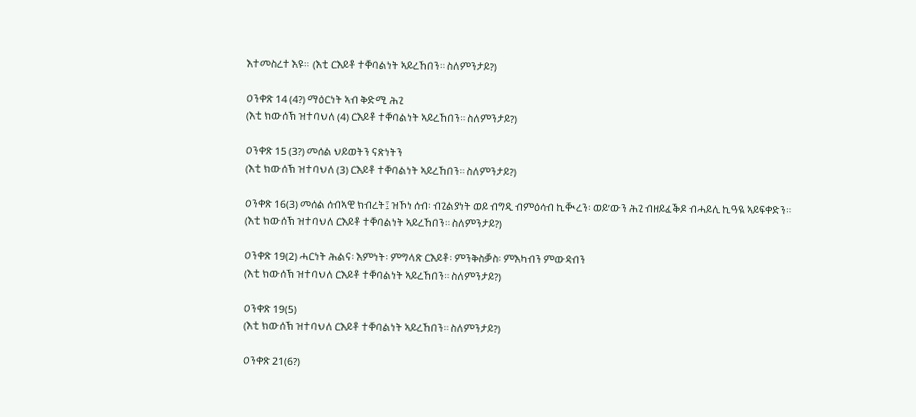እተመስረተ እዩ።  (እቲ ርእይቶ ተቐባልነት ኣይረኸበን። ስለምንታይ?)

ዐንቀጽ 14 (4?) ማዕርነት ኣብ ቅድሚ ሕጊ
(እቲ ክውሰኽ ዝተባህለ (4) ርእይቶ ተቐባልነት ኣይረኸበን። ስለምንታይ?)

ዐንቀጽ 15 (3?) መሰል ህይወትን ናጽነትን
(እቲ ክውሰኽ ዝተባህለ (3) ርእይቶ ተቐባልነት ኣይረኸበን። ስለምንታይ?)

ዐንቀጽ 16(3) መሰል ሰብኣዊ ክብረት፤ ዝኾነ ሰብ፡ ብጊልያነት ወይ ብግዲ ብምዕሳብ ኪቚረን፡ ወይ’ውን ሕጊ ብዘይፈቕዶ ብሓይሊ ኪዓዪ ኣይፍቀድን።
(እቲ ክውሰኽ ዝተባህለ ርእይቶ ተቐባልነት ኣይረኸበን። ስለምንታይ?)

ዐንቀጽ 19(2) ሓርነት ሕልና፡ እምነት፡ ምግላጽ ርእይቶ፡ ምንቅስቓስ፡ ምእካብን ምውዳብን
(እቲ ክውሰኽ ዝተባህለ ርእይቶ ተቐባልነት ኣይረኸበን። ስለምንታይ?)

ዐንቀጽ 19(5)
(እቲ ክውሰኽ ዝተባህለ ርእይቶ ተቐባልነት ኣይረኸበን። ስለምንታይ?)

ዐንቀጽ 21(6?)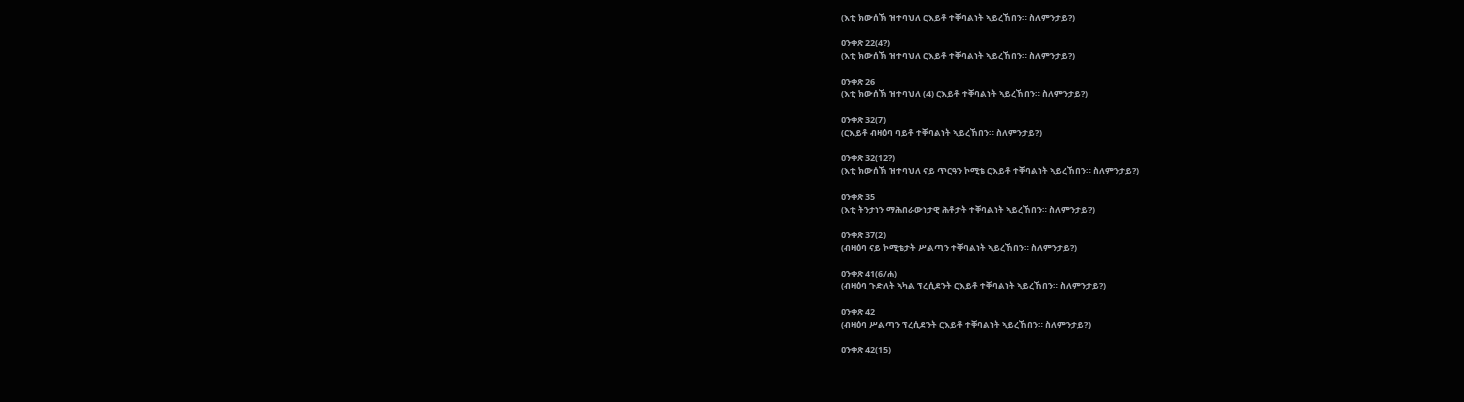(እቲ ክውሰኽ ዝተባህለ ርእይቶ ተቐባልነት ኣይረኸበን። ስለምንታይ?)

ዐንቀጽ 22(4?)
(እቲ ክውሰኽ ዝተባህለ ርእይቶ ተቐባልነት ኣይረኸበን። ስለምንታይ?)

ዐንቀጽ 26
(እቲ ክውሰኽ ዝተባህለ (4) ርእይቶ ተቐባልነት ኣይረኸበን። ስለምንታይ?)

ዐንቀጽ 32(7)
(ርእይቶ ብዛዕባ ባይቶ ተቐባልነት ኣይረኸበን። ስለምንታይ?)

ዐንቀጽ 32(12?)
(እቲ ክውሰኽ ዝተባህለ ናይ ጥርዓን ኮሚቴ ርእይቶ ተቐባልነት ኣይረኸበን። ስለምንታይ?)

ዐንቀጽ 35
(እቲ ትንታነን ማሕበራውነታዊ ሕቶታት ተቐባልነት ኣይረኸበን። ስለምንታይ?)

ዐንቀጽ 37(2)
(ብዛዕባ ናይ ኮሚቴታት ሥልጣን ተቐባልነት ኣይረኸበን። ስለምንታይ?)

ዐንቀጽ 41(6/ሐ)
(ብዛዕባ ጉድለት ኣካል ፕረሲደንት ርእይቶ ተቐባልነት ኣይረኸበን። ስለምንታይ?)

ዐንቀጽ 42
(ብዛዕባ ሥልጣን ፕረሲደንት ርእይቶ ተቐባልነት ኣይረኸበን። ስለምንታይ?)

ዐንቀጽ 42(15)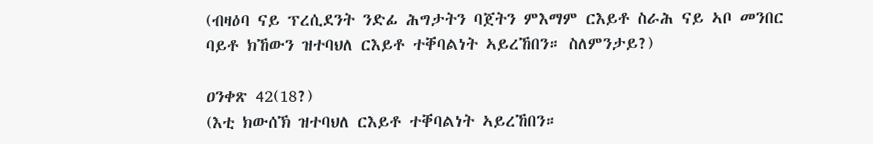(ብዛዕባ ናይ ፕረሲደንት ንድፊ ሕግታትን ባጀትን ምእማም ርእይቶ ስራሕ ናይ ኣቦ መንበር ባይቶ ክኸውን ዝተባህለ ርእይቶ ተቐባልነት ኣይረኸበን። ስለምንታይ?)

ዐንቀጽ 42(18?)
(እቲ ክውሰኽ ዝተባህለ ርእይቶ ተቐባልነት ኣይረኸበን።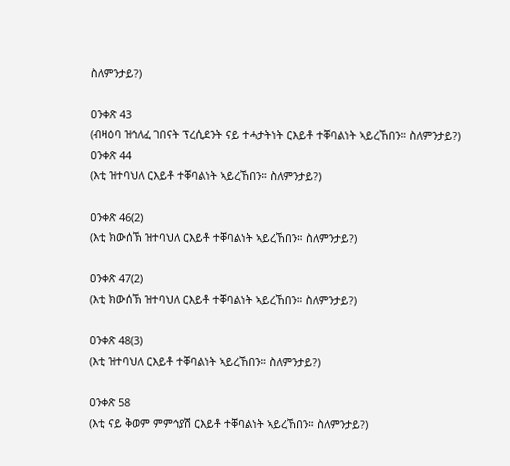ስለምንታይ?)

ዐንቀጽ 43
(ብዛዕባ ዝኅለፈ ገበናት ፕረሲደንት ናይ ተሓታትነት ርእይቶ ተቐባልነት ኣይረኸበን። ስለምንታይ?)
ዐንቀጽ 44
(እቲ ዝተባህለ ርእይቶ ተቐባልነት ኣይረኸበን። ስለምንታይ?)

ዐንቀጽ 46(2)
(እቲ ክውሰኽ ዝተባህለ ርእይቶ ተቐባልነት ኣይረኸበን። ስለምንታይ?)

ዐንቀጽ 47(2)
(እቲ ክውሰኽ ዝተባህለ ርእይቶ ተቐባልነት ኣይረኸበን። ስለምንታይ?)

ዐንቀጽ 48(3)
(እቲ ዝተባህለ ርእይቶ ተቐባልነት ኣይረኸበን። ስለምንታይ?)

ዐንቀጽ 58
(እቲ ናይ ቅወም ምምኅያሽ ርእይቶ ተቐባልነት ኣይረኸበን። ስለምንታይ?)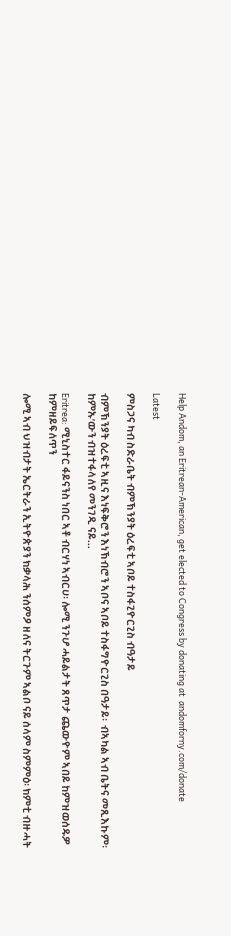Help Andom, an Eritrean-American, get elected to Congress by donating at  andomforny.com/donate

Latest

ምስጋና ካብ ስድራቤት ብምኽንያት ዕረፍቲ ኣቦይ ተስፋጊዮርጊስ ብዓታይ

ብምኽንያት ዕረፍቲ ኣዚና እነፍቅሮን እነኽብሮን ኣቦና ኣቦይ ተስፋግዮርጊስ በዓታይ፡  ብኣካል ኣብ ቤትና መጺእኩም፡ ከምኡ’ውን ብዝተፋላለየ መንገዲ ናይ...

Eritrea: ሚኒስተር ፋይናንስ ነበር ኣቶ ብርሃነ ኣብርሀ፡ ሎሚ ንጉሆ ሓይልታት ጸጥታ ጨውዮም ኣበይ ከምዝወሰዱዎ ከምዘይፍለጥን

ሎሚ ኣብ ህዝብታት ኤርትራን ኢትዮጵያን ክቃላሕ ንሰምዖ ዘለና ትርጉም ኣልቦ ናይ ሰላም ስምምዕ፡ ክምቲ ብዙሓት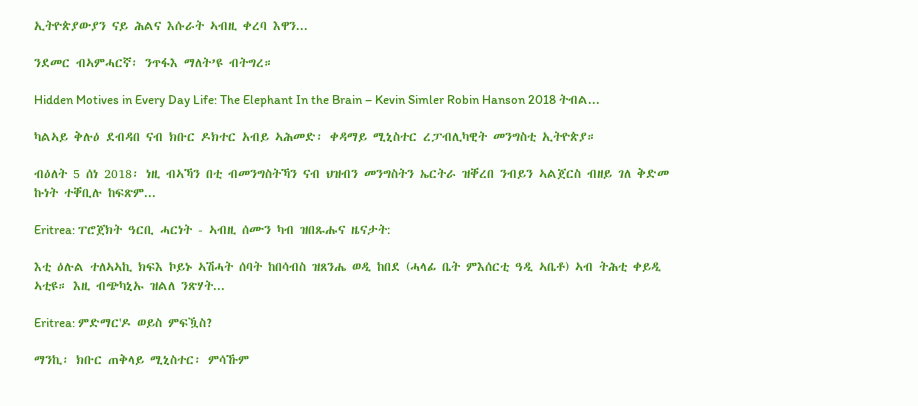ኢትዮጵያውያን ናይ ሕልና እሱራት ኣብዚ ቀረባ እዋን...

ንደመር ብኣምሓርኛ፡ ንጥፋእ ማለት’ዩ ብትግረ።

Hidden Motives in Every Day Life: The Elephant In the Brain – Kevin Simler Robin Hanson 2018 ትብል...

ካልኣይ ቅሉዕ ደብዳበ ናብ ክቡር ዶክተር አብይ ኣሕመድ፡ ቀዳማይ ሚኒስተር ረፓብሊካዊት መንግስቲ ኢትዮጵያ።

ብዕለት 5 ሰነ 2018፡ ነዚ ብኣኻን በቲ ብመንግስትኻን ናብ ህዝብን መንግስትን ኤርትራ ዝቐረበ ንብይን ኣልጀርስ ብዘይ ገለ ቅድመ ኩነት ተቐቢሉ ከፍጽም...

Eritrea: ፐሮጀክት ዓርቢ ሓርነት - ኣብዚ ሰሙን ካብ ዝበጹሑና ዜናታት:

እቲ ዕሉል ተለኣኣኪ ክፍእ ኮይኑ ኣሽሓት ሰባት ከበሳብስ ዝጸንሔ ወዲ ከበደ (ሓላፊ ቤት ምእሰርቲ ዓዲ ኣቤቶ) ኣብ ትሕቲ ቀይዲ ኣቲዩ። እዚ ብጭካኒኡ ዝልለ ንጽሃት...

Eritrea: ምድማር'ዶ ወይስ ምፍዃስ?

ማንኪ፡ ክቡር ጠቅላይ ሚኒስተር፡ ምሳኹም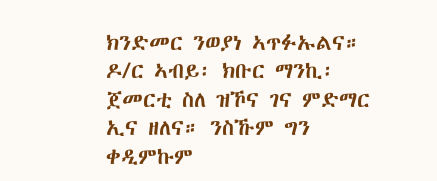ክንድመር ንወያነ ኣጥፉኡልና። ዶ/ር ኣብይ፡ ክቡር ማንኪ፡ ጀመርቲ ስለ ዝኾና ገና ምድማር ኢና ዘለና። ንስኹም ግን ቀዲምኩም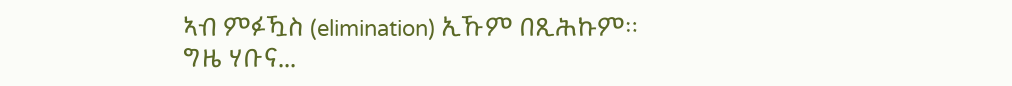ኣብ ምፉዃስ (elimination) ኢኹም በጺሕኩም። ግዜ ሃቡና...